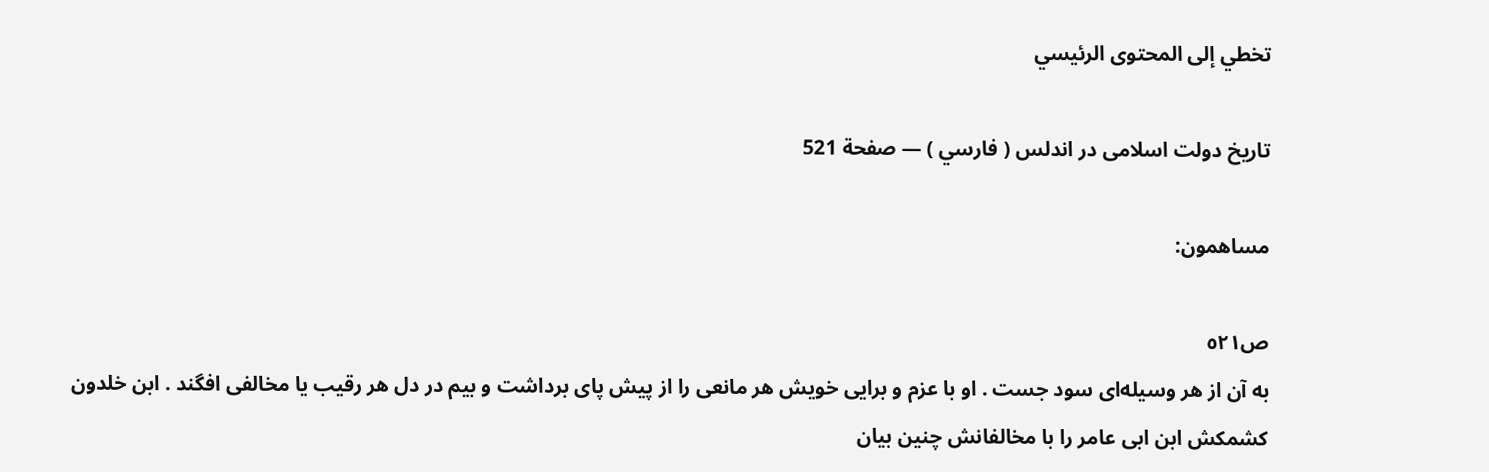تخطي إلى المحتوى الرئيسي

تاريخ دولت اسلامى در اندلس ( فارسي ) — صفحة 521

مساهمون:

ص٥٢١
به آن از هر وسيله‌اى سود جست . او با عزم و برايى خويش هر مانعى را از پيش پاى برداشت و بيم در دل هر رقيب يا مخالفى افگند . ابن خلدون كشمكش ابن ابى عامر را با مخالفانش چنين بيان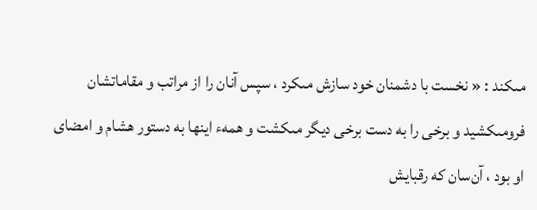مىكند : « نخست با دشمنان خود سازش مىكرد ، سپس آنان را از مراتب و مقاماتشان فرومىكشيد و برخى را به دست برخى ديگر مىكشت و همهء اينها به دستور هشام و امضاى او بود ، آن‌سان كه رقبايش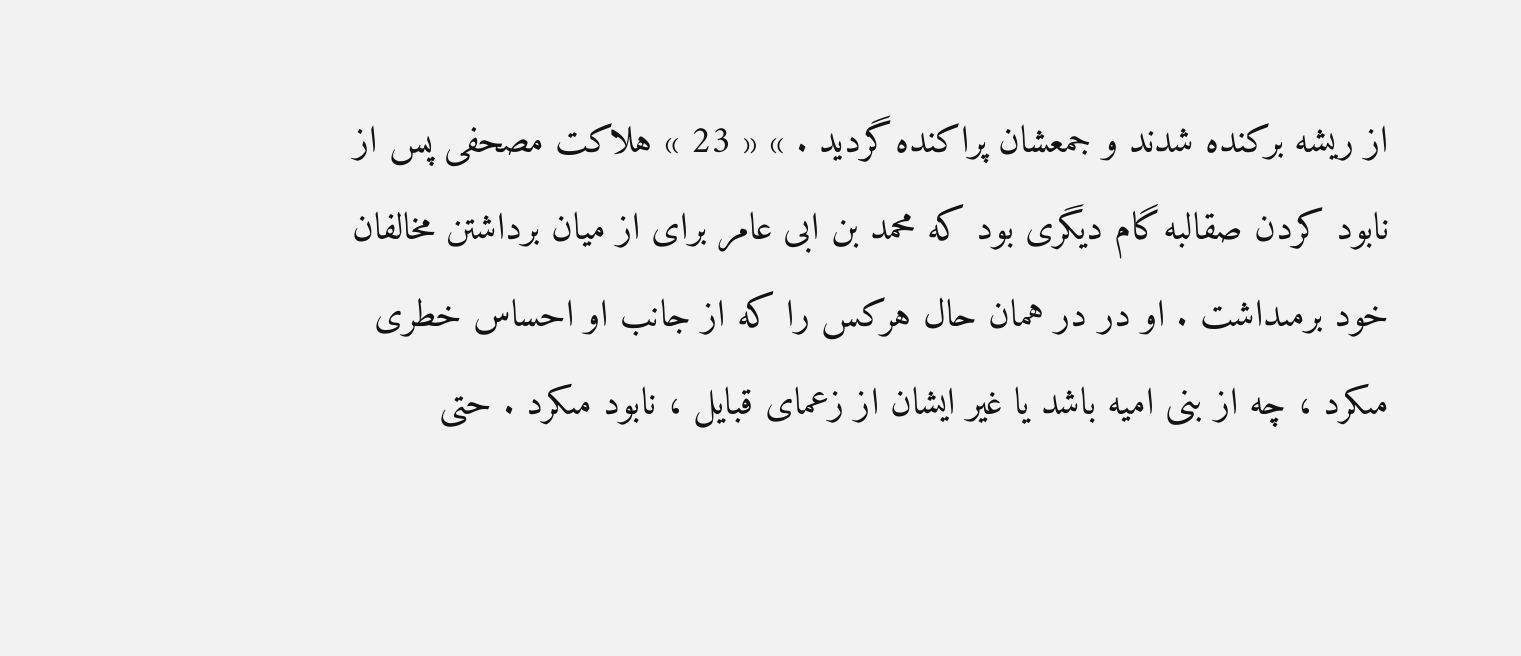از ريشه بركنده شدند و جمعشان پراكنده گرديد . » « 23 » هلاكت مصحفى پس از نابود كردن صقالبه گام ديگرى بود كه محمد بن ابى عامر براى از ميان برداشتن مخالفان خود برمىداشت . او در در همان حال هركس را كه از جانب او احساس خطرى مىكرد ، چه از بنى اميه باشد يا غير ايشان از زعماى قبايل ، نابود مىكرد . حتى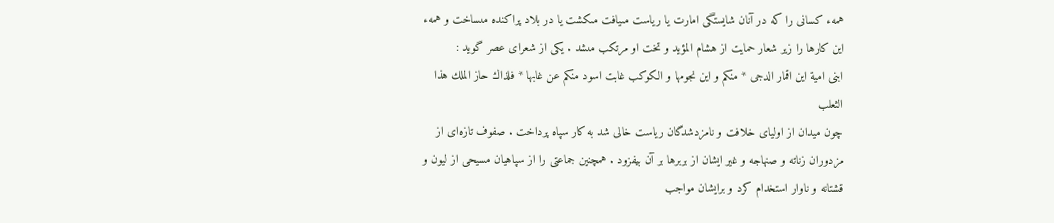همهء كسانى را كه در آنان شايستگى امارت يا رياست مىيافت مىكشت يا در بلاد پراكنده مىساخت و همهء اين كارها را زير شعار حمايت از هشام المؤيد و تخت او مرتكب مىشد . يكى از شعراى عصر گويد :
ابنى امية اين اقمار الدجى * منكم و اين نجومها و الكوكب غابت اسود منكم عن غابها * فلذاك حاز الملك هذا الثعلب
چون ميدان از اولياى خلافت و نامزدشدگان رياست خالى شد به كار سپاه پرداخت . صفوف تازه‌اى از مزدوران زناته و صنهاجه و غير ايشان از بربرها بر آن بيفزود . همچنين جماعتى را از سپاهيان مسيحى از ليون و قشتانه و ناوار استخدام كرد و برايشان مواجب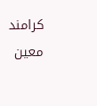كرامند معين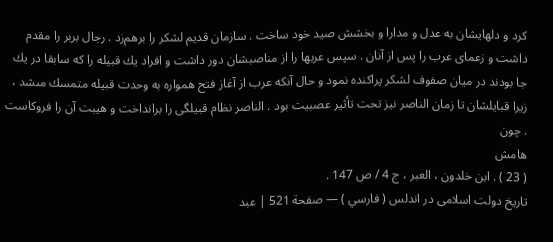كرد و دلهايشان به عدل و مدارا و بخشش صيد خود ساخت . سازمان قديم لشكر را برهم‌زد . رجال بربر را مقدم داشت و زعماى عرب را پس از آنان . سپس عربها را از مناصبشان دور داشت و افراد يك قبيله را كه سابقا در يك جا بودند در ميان صفوف لشكر پراكنده نمود و حال آنكه عرب از آغاز فتح همواره به وحدت قبيله متمسك مىشد ، زيرا قبايلشان تا زمان الناصر نيز تحت تأثير عصبيت بود . الناصر نظام قبيلگى را برانداخت و هيبت آن را فروكاست . چون
هامش
( 23 ) . ابن خلدون ، العبر ، ج 4 / ص 147 .
تاريخ دولت اسلامى در اندلس ( فارسي ) — صفحة 521 | عبد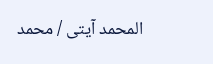المحمد آيتى / محمد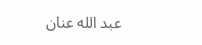عبد الله عنان